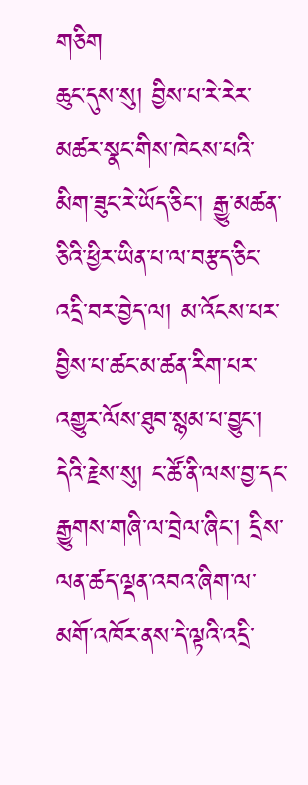གཅིག
ཆུང་དུས་སུ། བྱིས་པ་རེ་རེར་མཚར་སྣང་གིས་ཁེངས་པའི་མིག་ཟུང་རེ་ཡོད་ཅིང་། རྒྱུ་མཚན་ཅིའི་ཕྱིར་ཡིན་པ་ལ་བརྩད་ཅིང་འདྲི་བར་བྱེད་ལ། མ་འོངས་པར་བྱིས་པ་ཚང་མ་ཚན་རིག་པར་འགྱུར་ལོས་ཐུབ་སྙམ་པ་བྱུང་། དེའི་རྗེས་སུ། ང་ཚོ་ནི་ལས་བྱ་དང་རྒྱུགས་གཞི་ལ་བྲེལ་ཞིང་། དྲིས་ལན་ཚད་ལྡན་འབའ་ཞིག་ལ་མགོ་འཁོར་ནས་དེ་ལྟའི་འདྲི་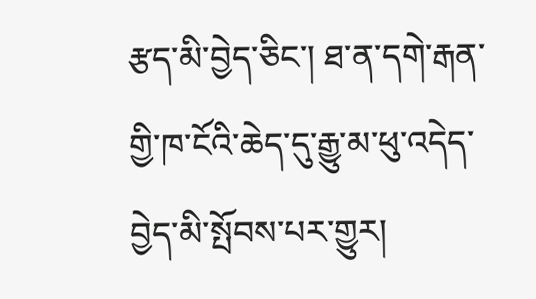རྩད་མི་བྱེད་ཅིང་། ཐ་ན་དགེ་རྒན་གྱི་ཁ་ངོའི་ཆེད་དུ་རྒྱུ་མ་ཕུ་འདེད་བྱེད་མི་སྤོབས་པར་གྱུར།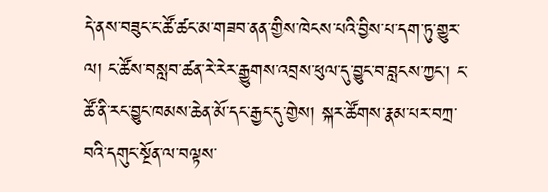དེ་ནས་བཟུང་ང་ཚོ་ཚང་མ་གཟབ་ནན་གྱིས་ཁེངས་པའི་བྱིས་པ་དག་ཏུ་གྱུར་ལ། ང་ཚོས་བསླབ་ཚན་རེ་རེར་རྒྱུགས་འབྲས་ཕུལ་དུ་བྱུང་བ་བླངས་ཀྱང་། ང་ཚོ་ནི་རང་བྱུང་ཁམས་ཆེན་མོ་དང་རྒྱང་དུ་གྱེས། སྐར་ཚོགས་རྣམ་པར་བཀྲ་བའི་དགུང་སྔོན་ལ་བལྟས་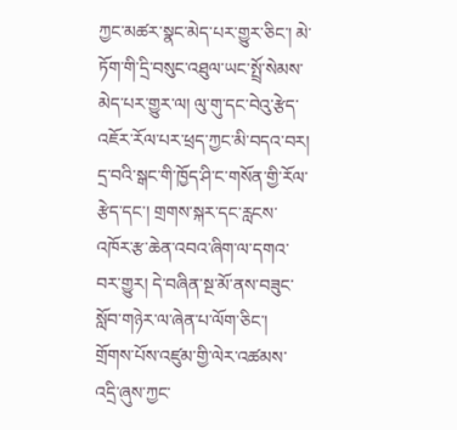ཀྱང་མཚར་སྣང་མེད་པར་གྱུར་ཅིང་། མེ་ཏོག་གི་དྲི་བསུང་འཐུལ་ཡང་སྤྲོ་སེམས་མེད་པར་གྱུར་ལ། ལུ་གུ་དང་བེའུ་རྩེད་འཇོར་རོལ་པར་ཕྲད་ཀྱང་མི་བདའ་བར། དྲ་བའི་སྒང་གི་ཁྱོད་ཤི་ང་གསོན་གྱི་རོལ་རྩེད་དང་། གྲགས་སྐར་དང་རླངས་འཁོར་རྩ་ཆེན་འབའ་ཞིག་ལ་དགའ་བར་གྱུར། དེ་བཞིན་སྔ་མོ་ནས་བཟུང་སློབ་གཉེར་ལ་ཞེན་པ་ལོག་ཅིང་། གྲོགས་པོས་འཛུམ་གྱི་ལེར་འཚམས་འདྲི་ཞུས་ཀྱང་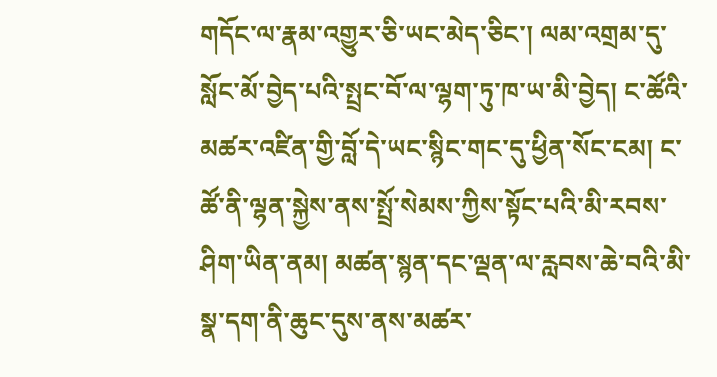གདོང་ལ་རྣམ་འགྱུར་ཅི་ཡང་མེད་ཅིང་། ལམ་འགྲམ་དུ་སློང་མོ་བྱེད་པའི་སྤྲང་བོ་ལ་ལྷག་ཏུ་ཁ་ཡ་མི་བྱེད། ང་ཚོའི་མཚར་འཛིན་གྱི་བློ་དེ་ཡང་སྙིང་གང་དུ་ཕྱིན་སོང་ངམ། ང་ཚོ་ནི་ལྷན་སྐྱེས་ནས་སྤྲོ་སེམས་ཀྱིས་སྟོང་པའི་མི་རབས་ཤིག་ཡིན་ནམ། མཚན་སྙན་དང་ལྡན་ལ་རླབས་ཆེ་བའི་མི་སྣ་དག་ནི་ཆུང་དུས་ནས་མཚར་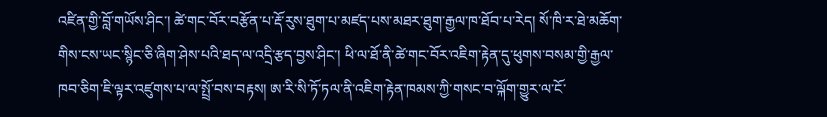འཛིན་གྱི་བློ་གཡོས་ཤིང་། ཚེ་གང་བོར་བརྩོན་པ་རྡོ་རུས་ཐུག་པ་མཛད་པས་མཐར་ཐུག་རྒྱལ་ཁ་ཐོབ་པ་རེད། སོ་ཁི་ར་ཐེ་མཆོག་གིས་ངས་ཡང་སྙིང་ཅི་ཞིག་ཤེས་པའི་ཐད་ལ་འདྲི་རྩད་བྱས་ཤིང་། ཕི་ལ་ཐོ་ནི་ཚེ་གང་བོར་འཇིག་རྟེན་དུ་ཕུགས་བསམ་གྱི་རྒྱལ་ཁབ་ཅིག་ཇི་ལྟར་འཛུགས་པ་ལ་སྤྲོ་བས་བརྟས། ཨ་རི་སི་ཏོ་ཏལ་ནི་འཇིག་རྟེན་ཁམས་ཀྱི་གསང་བ་ལྐོག་གྱུར་ལ་ངོ་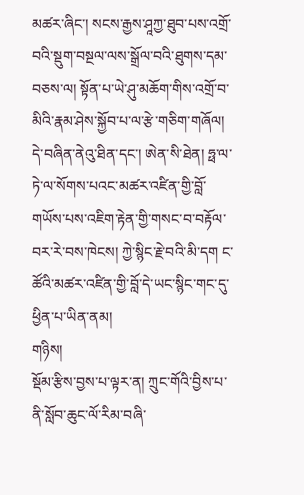མཚར་ཞིང་། སངས་རྒྱས་ཤཱཀྱ་ཐུབ་པས་འགྲོ་བའི་སྡུག་བསྔལ་ལས་སྒྲོལ་བའི་ཐུགས་དམ་བཅས་ལ། སྟོན་པ་ཡེ་ཤུ་མཆོག་གིས་འགྲོ་བ་མིའི་རྣམ་ཤེས་སྐྱོབ་པ་ལ་རྩེ་གཅིག་གཞོལ། དེ་བཞིན་ནེའུ་ཐིན་དང་། ཨེན་སི་ཐེན། ཧྥ་ལ་ཏེ་ལ་སོགས་པའང་མཚར་འཛིན་གྱི་བློ་གཡོས་པས་འཇིག་རྟེན་གྱི་གསང་བ་བརྟོལ་བར་རེ་བས་ཁེངས། ཀྱེ་སྙིང་རྗེ་བའི་མི་དག ང་ཚོའི་མཚར་འཛིན་གྱི་བློ་དེ་ཡང་སྙིང་གང་དུ་ཕྱིན་པ་ཡིན་ནམ།
གཉིས།
སྡོམ་རྩིས་བྱས་པ་ལྟར་ན། ཀྲུང་གོའི་བྱིས་པ་ནི་སློབ་ཆུང་ལོ་རིམ་བཞི་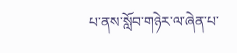པ་ནས་སློབ་གཉེར་ལ་ཞེན་པ་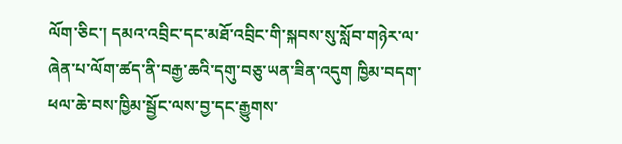ལོག་ཅིང་། དམའ་འབྲིང་དང་མཐོ་འབྲིང་གི་སྐབས་སུ་སློབ་གཉེར་ལ་ཞེན་པ་ལོག་ཚད་ནི་བརྒྱ་ཆའི་དགུ་བཅུ་ཡན་ཟིན་འདུག ཁྱིམ་བདག་ཕལ་ཆེ་བས་ཁྱིམ་སྦྱོང་ལས་བྱ་དང་རྒྱུགས་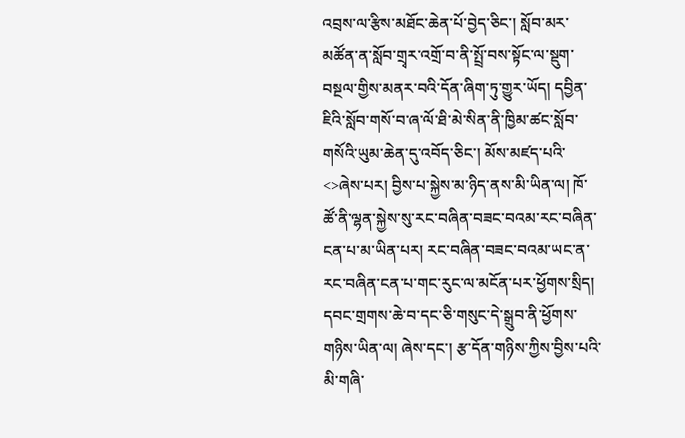འབྲས་ལ་རྩིས་མཐོང་ཆེན་པོ་བྱེད་ཅིང་། སློབ་མར་མཚོན་ན་སློབ་གྲྭར་འགྲོ་བ་ནི་སྤྲོ་བས་སྟོང་ལ་སྡུག་བསྔལ་གྱིས་མནར་བའི་དོན་ཞིག་ཏུ་གྱུར་ཡོད། དབྱིན་ཇིའི་སློབ་གསོ་བ་ཞ་ལོ་ཐི་མེ་སིན་ནི་ཁྱིམ་ཚང་སློབ་གསོའི་ཡུམ་ཆེན་དུ་འབོད་ཅིང་། མོས་མཛད་པའི་<>ཞེས་པར། བྱིས་པ་སྐྱེས་མ་ཉིད་ནས་མི་ཡིན་ལ། ཁོ་ཚོ་ནི་ལྷན་སྐྱེས་སུ་རང་བཞིན་བཟང་བའམ་རང་བཞིན་ངན་པ་མ་ཡིན་པར། རང་བཞིན་བཟང་བའམ་ཡང་ན་རང་བཞིན་ངན་པ་གང་རུང་ལ་མངོན་པར་ཕྱོགས་སྲིད། དབང་གྲགས་ཆེ་བ་དང་ཅི་གསུང་དེ་སྒྲུབ་ནི་ཕྱོགས་གཉིས་ཡིན་ལ། ཞེས་དང་། རྩ་དོན་གཉིས་ཀྱིས་བྱིས་པའི་མི་གཞི་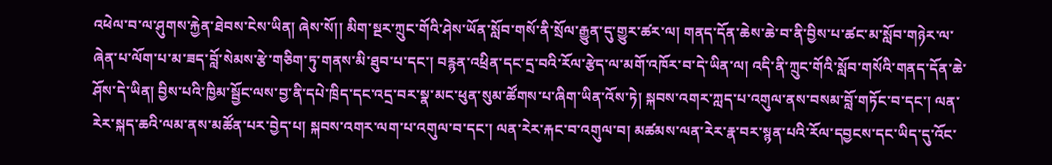འཕེལ་བ་ལ་ཤུགས་རྐྱེན་ཐེབས་ངེས་ཡིན། ཞེས་སོ།། མིག་སྔར་ཀྲུང་གོའི་ཤེས་ཡོན་སློབ་གསོ་ནི་སྲོལ་རྒྱུན་དུ་གྱུར་ཚར་ལ། གནད་དོན་ཆེས་ཆེ་བ་ནི་བྱིས་པ་ཚང་མ་སློབ་གཉེར་ལ་ཞེན་པ་ལོག་པ་མ་ཟད་བློ་སེམས་རྩེ་གཅིག་ཏུ་གནས་མི་ཐུབ་པ་དང་། བརྙན་འཕྲིན་དང་དྲ་བའི་རོལ་རྩེད་ལ་མགོ་འཁོར་བ་དེ་ཡིན་ལ། འདི་ནི་ཀྲུང་གོའི་སློབ་གསོའི་གནད་དོན་ཆེ་ཤོས་དེ་ཡིན། བྱིས་པའི་ཁྱིམ་སྦྱོང་ལས་བྱ་ནི་དཔེ་ཁྲིད་དང་འདྲ་བར་སྣ་མང་ཕུན་སུམ་ཚོགས་པ་ཞིག་ཡིན་འོས་ཏེ། སྐབས་འགར་ཀླད་པ་འགུལ་ནས་བསམ་བློ་གཏོང་བ་དང་། ལན་རེར་སྐད་ཆའི་ལམ་ནས་མཚོན་པར་བྱེད་པ། སྐབས་འགར་ལག་པ་འགུལ་བ་དང་། ལན་རེར་རྐང་བ་འགུལ་བ། མཚམས་ལན་རེར་རྣ་བར་སྙན་པའི་རོལ་དབྱངས་དང་ཡིད་དུ་འོང་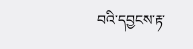བའི་དབྱངས་རྟ་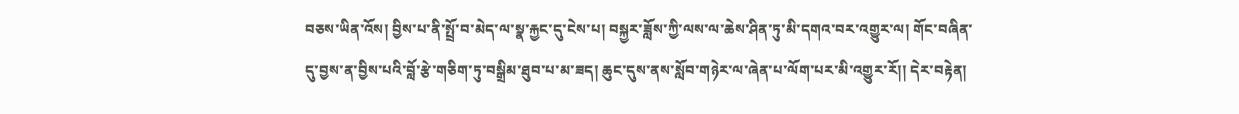བཅས་ཡིན་འོས། བྱིས་པ་ནི་སྤྲོ་བ་མེད་ལ་སྣ་རྐྱང་དུ་ངེས་པ། བསྐྱར་ཟློས་ཀྱི་ལས་ལ་ཆེས་ཤིན་ཏུ་མི་དགའ་བར་འགྱུར་ལ། གོང་བཞིན་དུ་བྱས་ན་བྱིས་པའི་བློ་རྩེ་གཅིག་ཏུ་བསྒྲིམ་ཐུབ་པ་མ་ཟད། ཆུང་དུས་ནས་སློབ་གཉེར་ལ་ཞེན་པ་ལོག་པར་མི་འགྱུར་རོ།། དེར་བརྟེན།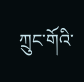ཀྲུང་གོའི་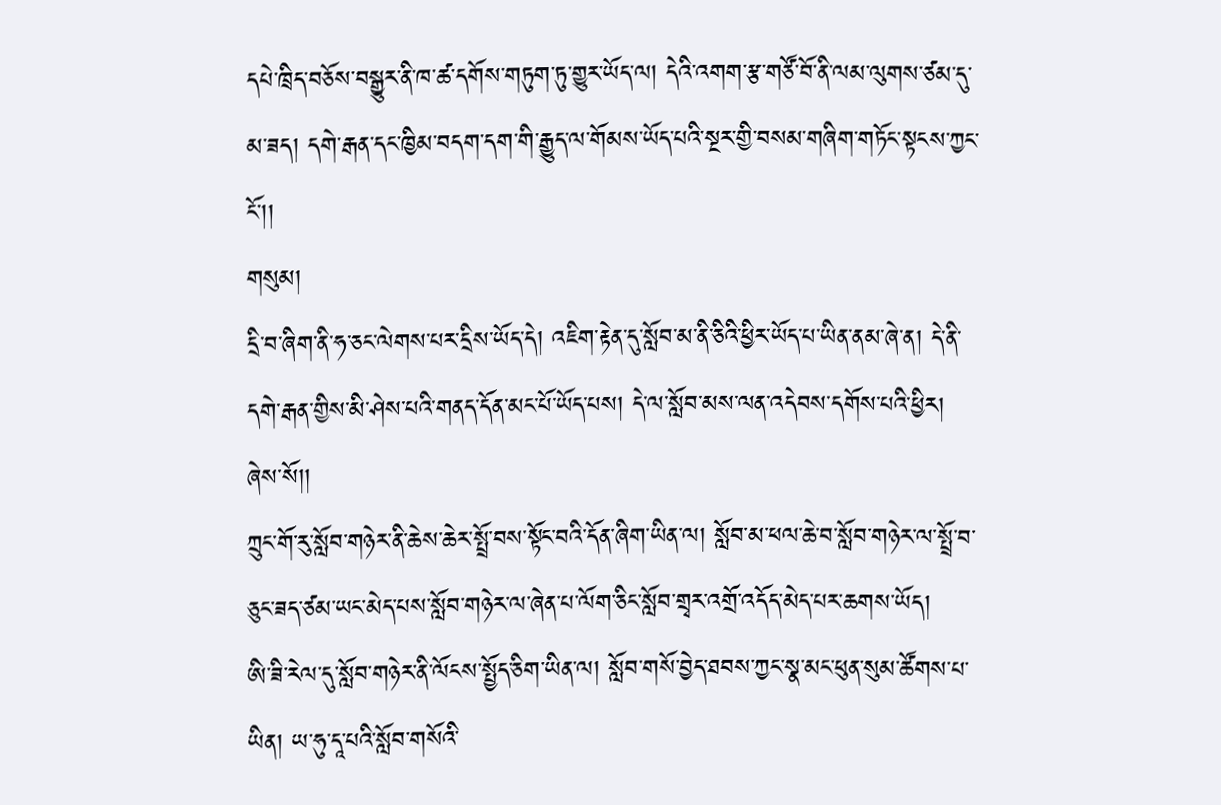དཔེ་ཁྲིད་བཅོས་བསྒྱུར་ནི་ཁ་ཚ་དགོས་གཏུག་ཏུ་གྱུར་ཡོད་ལ། དེའི་འགག་རྩ་གཙོ་བོ་ནི་ལམ་ལུགས་ཙམ་དུ་མ་ཟད། དགེ་རྒན་དང་ཁྱིམ་བདག་དག་གི་རྒྱུད་ལ་གོམས་ཡོད་པའི་སྔར་གྱི་བསམ་གཞིག་གཏོང་སྟངས་ཀྱང་ངོ་།།
གསུམ།
དྲི་བ་ཞིག་ནི་ཧ་ཅང་ལེགས་པར་དྲིས་ཡོད་དེ། འཇིག་རྟེན་དུ་སློབ་མ་ནི་ཅིའི་ཕྱིར་ཡོད་པ་ཡིན་ནམ་ཞེ་ན། དེ་ནི་དགེ་རྒན་གྱིས་མི་ཤེས་པའི་གནད་དོན་མང་པོ་ཡོད་པས། དེ་ལ་སློབ་མས་ལན་འདེབས་དགོས་པའི་ཕྱིར། ཞེས་སོ།།
ཀྲུང་གོ་རུ་སློབ་གཉེར་ནི་ཆེས་ཆེར་སྤྲོ་བས་སྟོང་བའི་དོན་ཞིག་ཡིན་ལ། སློབ་མ་ཕལ་ཆེ་བ་སློབ་གཉེར་ལ་སྤྲོ་བ་ཅུང་ཟད་ཙམ་ཡང་མེད་པས་སློབ་གཉེར་ལ་ཞེན་པ་ལོག་ཅིང་སློབ་གྲྭར་འགྲོ་འདོད་མེད་པར་ཆགས་ཡོད།
ཨི་ཟི་རེལ་དུ་སློབ་གཉེར་ནི་ལོངས་སྤྱོད་ཅིག་ཡིན་ལ། སློབ་གསོ་བྱེད་ཐབས་ཀྱང་སྣ་མང་ཕུན་སུམ་ཚོགས་པ་ཡིན། ཡ་ཧུ་དཱ་པའི་སློབ་གསོའི་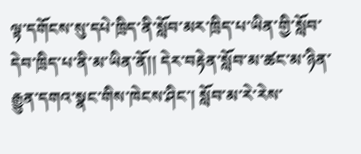ལྟ་དགོངས་སུ་དཔེ་ཁྲིད་ནི་སློབ་མར་ཁྲིད་པ་ཡིན་གྱི་སློབ་དེབ་ཁྲིད་པ་ནི་མ་ཡིན་ནོ།། དེར་བརྟེན་སློབ་མ་ཚང་མ་ཉིན་རྒྱུན་དགའ་སྣང་གིས་ཁེངས་ཤིང་། སློབ་མ་རེ་རེས་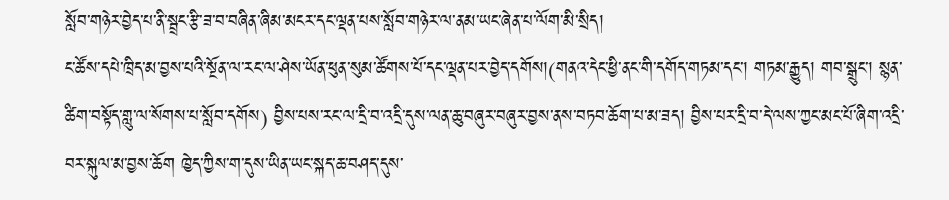སློབ་གཉེར་བྱེད་པ་ནི་སྦྲང་རྩི་ཟ་བ་བཞིན་ཞིམ་མངར་དང་ལྡན་པས་སློབ་གཉེར་ལ་ནམ་ཡང་ཞེན་པ་ལོག་མི་སྲིད།
ང་ཚོས་དཔེ་ཁྲིད་མ་བྱས་པའི་སྔོན་ལ་རང་ལ་ཤེས་ཡོན་ཕུན་སུམ་ཚོགས་པོ་དང་ལྡན་པར་བྱེད་དགོས།(གནའ་དེང་ཕྱི་ནང་གི་དགོད་གཏམ་དང་། གཏམ་རྒྱུད། གབ་སྒྲུང་། སྙན་ཚིག་བསྟོད་གླུ་ལ་སོགས་པ་སློབ་དགོས) བྱིས་པས་རང་ལ་དྲི་བ་འདྲི་དུས་ལན་ཆུ་བཞུར་བཞུར་བྱས་ནས་བཏབ་ཆོག་པ་མ་ཟད། བྱིས་པར་དྲི་བ་དེ་ལས་ཀྱང་མང་པོ་ཞིག་འདྲི་བར་སྐུལ་མ་བྱས་ཆོག ཁྱེད་ཀྱིས་ག་དུས་ཡིན་ཡང་སྐད་ཆ་བཤད་དུས་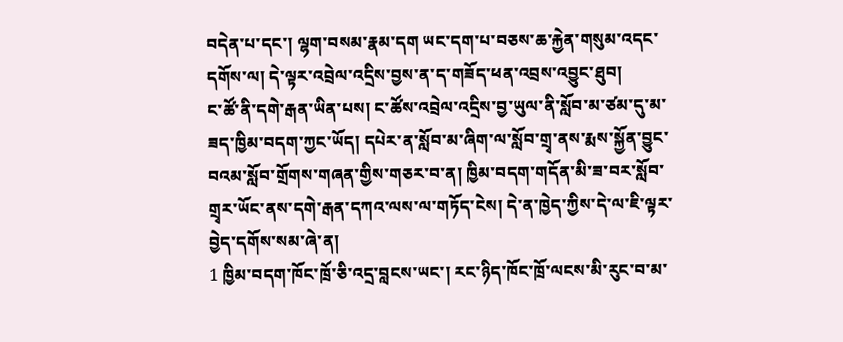བདེན་པ་དང་། ལྷག་བསམ་རྣམ་དག ཡང་དག་པ་བཅས་ཆ་རྐྱེན་གསུམ་འདང་དགོས་ལ། དེ་ལྟར་འབྲེལ་འདྲིས་བྱས་ན་ད་གཟོད་ཕན་འབྲས་འབྱུང་ཐུབ།
ང་ཚོ་ནི་དགེ་རྒན་ཡིན་པས། ང་ཚོས་འབྲེལ་འདྲིས་བྱ་ཡུལ་ནི་སློབ་མ་ཙམ་དུ་མ་ཟད་ཁྱིམ་བདག་ཀྱང་ཡོད། དཔེར་ན་སློབ་མ་ཞིག་ལ་སློབ་གྲྭ་ནས་རྨས་སྐྱོན་བྱུང་བའམ་སློབ་གྲོགས་གཞན་གྱིས་གཅར་བ་ན། ཁྱིམ་བདག་གདོན་མི་ཟ་བར་སློབ་གྲྭར་ཡོང་ནས་དགེ་རྒན་དཀའ་ལས་ལ་གཏོད་ངེས། དེ་ན་ཁྱེད་ཀྱིས་དེ་ལ་ཇི་ལྟར་བྱེད་དགོས་སམ་ཞེ་ན།
1 ཁྱིམ་བདག་ཁོང་ཁྲོ་ཅི་འདྲ་བླངས་ཡང་། རང་ཉིད་ཁོང་ཁྲོ་ལངས་མི་རུང་བ་མ་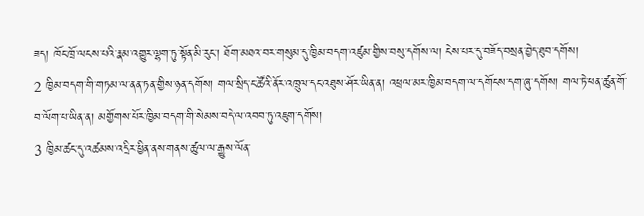ཟད། ཁོང་ཁྲོ་ལངས་པའི་རྣམ་འགྱུར་ལྷག་ཏུ་སྟོན་མི་རུང་། ཐོག་མཐའ་བར་གསུམ་དུ་ཁྱིམ་བདག་འཛུམ་གྱིས་བསུ་དགོས་ལ། ངེས་པར་དུ་བཟོད་བསྲན་བྱེད་ཐུབ་དགོས།
2 ཁྱིམ་བདག་གི་གཏམ་ལ་ནན་ཏན་གྱིས་ཉན་དགོས། གལ་སྲིད་ང་ཚོའི་ནོར་འཁྲུལ་དང་འཐུས་ཤོར་ཡིན་ན། འཕྲལ་མར་ཁྱིམ་བདག་ལ་དགོངས་དག་ཞུ་དགོས། གལ་ཏེ་ཕན་ཚུན་གོ་བ་ལོག་པ་ཡིན་ན། མགྱོགས་པོར་ཁྱིམ་བདག་གི་སེམས་བདེ་ལ་འབབ་ཏུ་འཇུག་དགོས།
3 ཁྱིམ་ཚང་དུ་འཚམས་འདྲིར་ཕྱིན་ནས་གནས་ཚུལ་ལ་རྒྱུས་ལོན་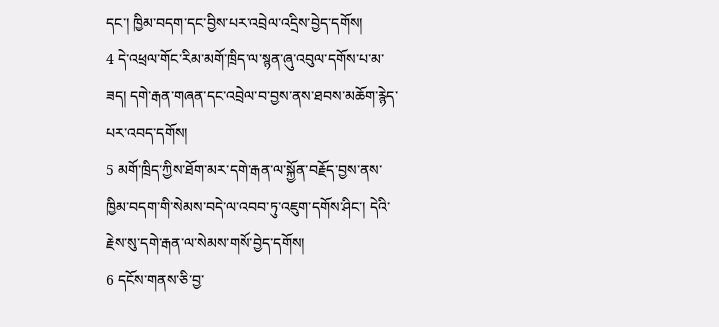དང་། ཁྱིམ་བདག་དང་བྱིས་པར་འབྲེལ་འདྲིས་བྱེད་དགོས།
4 དེ་འཕྲལ་གོང་རིམ་མགོ་ཁྲིད་ལ་སྙན་ཞུ་འབུལ་དགོས་པ་མ་ཟད། དགེ་རྒན་གཞན་དང་འབྲེལ་བ་བྱས་ནས་ཐབས་མཆོག་རྙེད་པར་འབད་དགོས།
5 མགོ་ཁྲིད་ཀྱིས་ཐོག་མར་དགེ་རྒན་ལ་སྐྱོན་བརྗོད་བྱས་ནས་ཁྱིམ་བདག་གི་སེམས་བདེ་ལ་འབབ་ཏུ་འཇུག་དགོས་ཤིང་། དེའི་རྗེས་སུ་དགེ་རྒན་ལ་སེམས་གསོ་བྱེད་དགོས།
6 དངོས་གནས་ཅི་བྱ་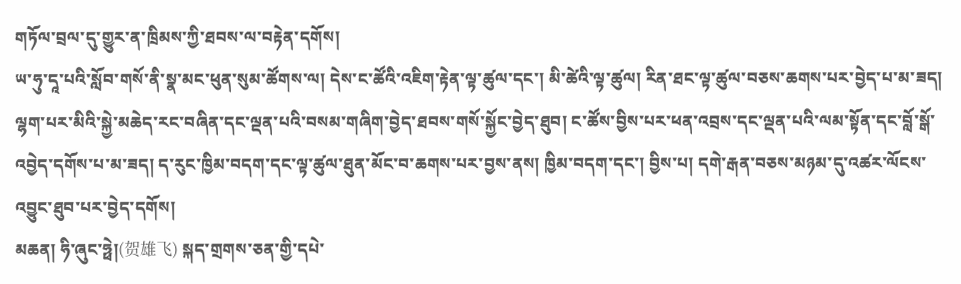གཏོལ་བྲལ་དུ་གྱུར་ན་ཁྲིམས་ཀྱི་ཐབས་ལ་བརྟེན་དགོས།
ཡ་ཧུ་དཱ་པའི་སློབ་གསོ་ནི་སྣ་མང་ཕུན་སུམ་ཚོགས་ལ། དེས་ང་ཚོའི་འཇིག་རྟེན་ལྟ་ཚུལ་དང་། མི་ཚེའི་ལྟ་ཚུལ། རིན་ཐང་ལྟ་ཚུལ་བཅས་ཆགས་པར་བྱེད་པ་མ་ཟད། ལྷག་པར་མིའི་སྐྱེ་མཆེད་རང་བཞིན་དང་ལྡན་པའི་བསམ་གཞིག་བྱེད་ཐབས་གསོ་སྐྱོང་བྱེད་ཐུབ། ང་ཚོས་བྱིས་པར་ཕན་འབྲས་དང་ལྡན་པའི་ལམ་སྟོན་དང་བློ་སྒོ་འབྱེད་དགོས་པ་མ་ཟད། ད་རུང་ཁྱིམ་བདག་དང་ལྟ་ཚུལ་ཐུན་མོང་བ་ཆགས་པར་བྱས་ནས། ཁྱིམ་བདག་དང་། བྱིས་པ། དགེ་རྒན་བཅས་མཉམ་དུ་འཚར་ལོངས་འབྱུང་ཐུབ་པར་བྱེད་དགོས།
མཆན། ཧི་ཞུང་ཧྥེ།(贺雄飞) སྐད་གྲགས་ཅན་གྱི་དཔེ་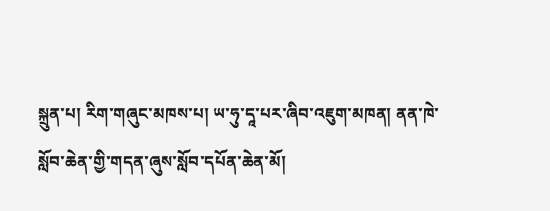སྐྲུན་པ། རིག་གཞུང་མཁས་པ། ཡ་ཧུ་དཱ་པར་ཞིབ་འཇུག་མཁན། ནན་ཁེ་སློབ་ཆེན་གྱི་གདན་ཞུས་སློབ་དཔོན་ཆེན་མོ།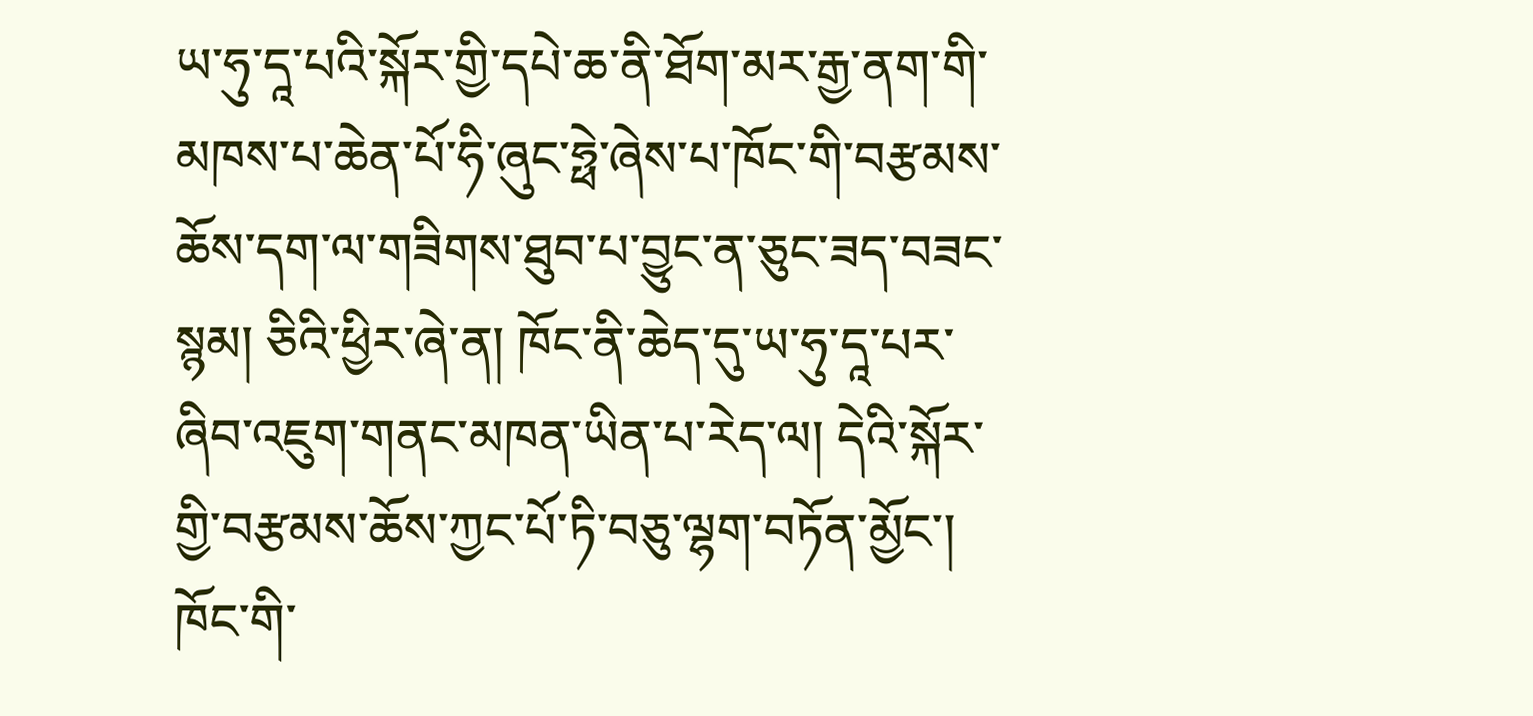ཡ་ཧུ་དཱ་པའི་སྐོར་གྱི་དཔེ་ཆ་ནི་ཐོག་མར་རྒྱ་ནག་གི་མཁས་པ་ཆེན་པོ་ཧི་ཞུང་ཧྥེ་ཞེས་པ་ཁོང་གི་བརྩམས་ཆོས་དག་ལ་གཟིགས་ཐུབ་པ་བྱུང་ན་ཅུང་ཟད་བཟང་སྙམ། ཅིའི་ཕྱིར་ཞེ་ན། ཁོང་ནི་ཆེད་དུ་ཡ་ཧུ་དཱ་པར་ཞིབ་འཇུག་གནང་མཁན་ཡིན་པ་རེད་ལ། དེའི་སྐོར་གྱི་བརྩམས་ཆོས་ཀྱང་པོ་ཏི་བཅུ་ལྷག་བཏོན་མྱོང་། ཁོང་གི་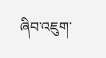ཞིབ་འཇུག་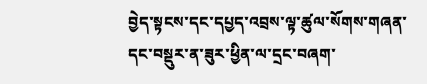བྱེད་སྟངས་དང་དཔྱད་འབྲས་ལྟ་ཚུལ་སོགས་གཞན་དང་བསྡུར་ན་ཟུར་ཕྱིན་ལ་དྲང་བཞག་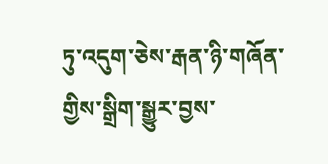ཏུ་འདུག་ཅེས་རྒན་ཉི་གཞོན་གྱིས་སྒྲིག་སྒྱུར་བྱས་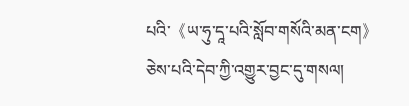པའི་《ཡ་ཧུ་དཱ་པའི་སློབ་གསོའི་མན་ངག》ཅེས་པའི་དེབ་ཀྱི་འགྱུར་བྱང་དུ་གསལ།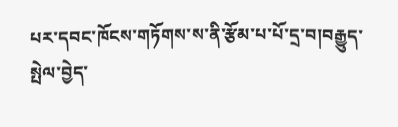པར་དབང་ཁོངས་གཏོགས་ས་ནི་རྩོམ་པ་པོ་དྲ་བ།བརྒྱུད་སྤེལ་བྱེད་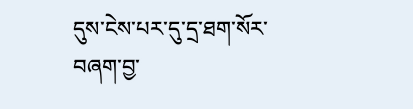དུས་ངེས་པར་དུ་དྲ་ཐག་སོར་བཞག་བྱ་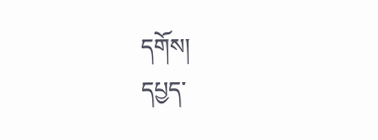དགོས།
དཔྱད་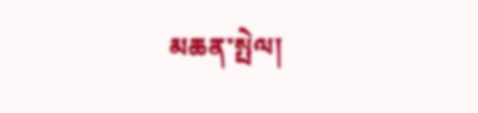མཆན་སྤེལ།